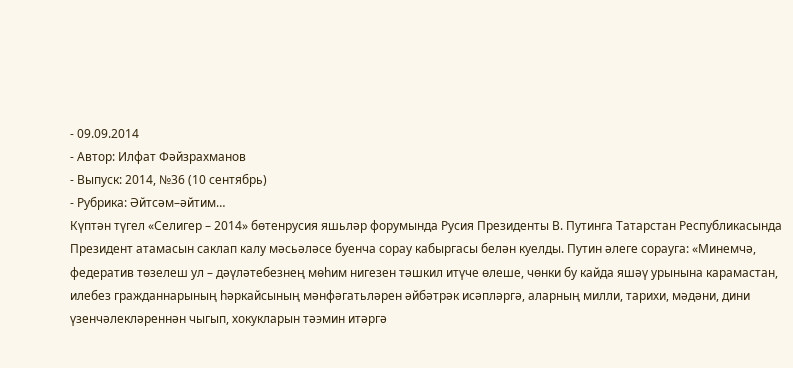- 09.09.2014
- Автор: Илфат Фәйзрахманов
- Выпуск: 2014, №36 (10 сентябрь)
- Рубрика: Әйтсәм–әйтим…
Күптән түгел «Селигер – 2014» бөтенрусия яшьләр форумында Русия Президенты В. Путинга Татарстан Республикасында Президент атамасын саклап калу мәсьәләсе буенча сорау кабыргасы белән куелды. Путин әлеге сорауга: «Минемчә, федератив төзелеш ул – дәүләтебезнең мөһим нигезен тәшкил итүче өлеше, чөнки бу кайда яшәү урынына карамастан, илебез гражданнарының һәркайсының мәнфәгатьләрен әйбәтрәк исәпләргә, аларның милли, тарихи, мәдәни, дини үзенчәлекләреннән чыгып, хокукларын тәэмин итәргә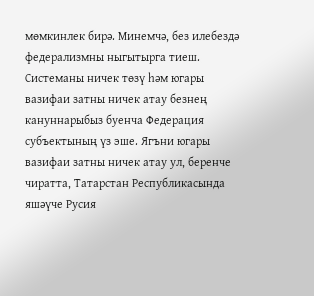мөмкинлек бирә. Минемчә, без илебездә федерализмны ныгытырга тиеш. Системаны ничек төзү һәм югары вазифаи затны ничек атау безнең кануннарыбыз буенча Федерация субъектының үз эше. Ягъни югары вазифаи затны ничек атау ул, беренче чиратта, Татарстан Республикасында яшәүче Русия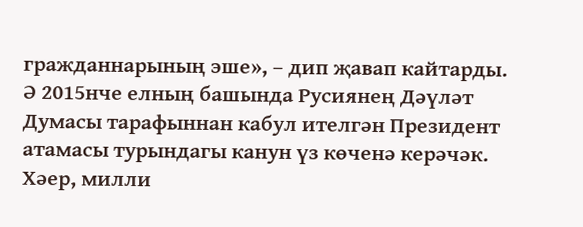гражданнарының эше», – дип җавап кайтарды.
Ә 2015нче елның башында Русиянең Дәүләт Думасы тарафыннан кабул ителгән Президент атамасы турындагы канун үз көченә керәчәк. Хәер, милли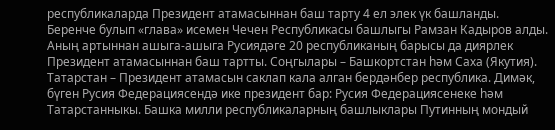республикаларда Президент атамасыннан баш тарту 4 ел элек үк башланды. Беренче булып «глава» исемен Чечен Республикасы башлыгы Рамзан Кадыров алды. Аның артыннан ашыга-ашыга Русиядәге 20 республиканың барысы да диярлек Президент атамасыннан баш тартты. Соңгылары – Башкортстан һәм Саха (Якутия). Татарстан – Президент атамасын саклап кала алган бердәнбер республика. Димәк, бүген Русия Федерациясендә ике президент бар: Русия Федерациясенеке һәм Татарстанныкы. Башка милли республикаларның башлыклары Путинның мондый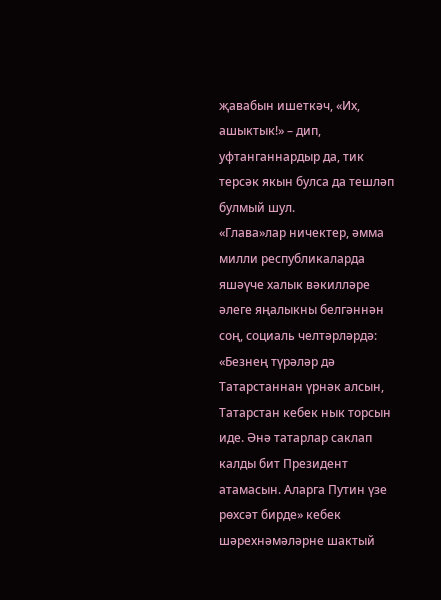җавабын ишеткәч, «Их, ашыктык!» – дип, уфтанганнардыр да, тик терсәк якын булса да тешләп булмый шул.
«Глава»лар ничектер, әмма милли республикаларда яшәүче халык вәкилләре әлеге яңалыкны белгәннән соң, социаль челтәрләрдә: «Безнең түрәләр дә Татарстаннан үрнәк алсын, Татарстан кебек нык торсын иде. Әнә татарлар саклап калды бит Президент атамасын. Аларга Путин үзе рөхсәт бирде» кебек шәрехнәмәләрне шактый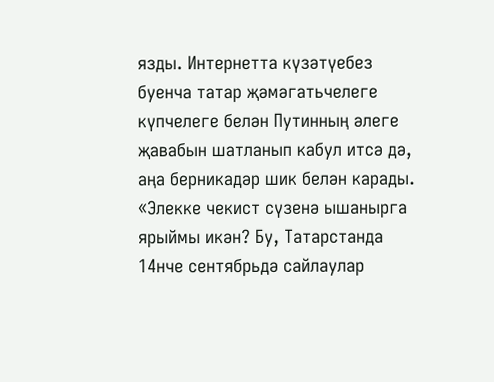язды. Интернетта күзәтүебез буенча татар җәмәгатьчелеге күпчелеге белән Путинның әлеге җавабын шатланып кабул итсә дә, аңа берникадәр шик белән карады. «Элекке чекист сүзенә ышанырга ярыймы икән? Бу, Татарстанда 14нче сентябрьдә сайлаулар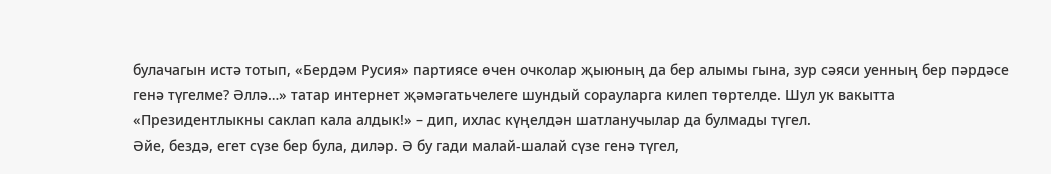булачагын истә тотып, «Бердәм Русия» партиясе өчен очколар җыюның да бер алымы гына, зур сәяси уенның бер пәрдәсе генә түгелме? Әллә…» татар интернет җәмәгатьчелеге шундый сорауларга килеп төртелде. Шул ук вакытта «Президентлыкны саклап кала алдык!» – дип, ихлас күңелдән шатланучылар да булмады түгел.
Әйе, бездә, егет сүзе бер була, диләр. Ә бу гади малай-шалай сүзе генә түгел,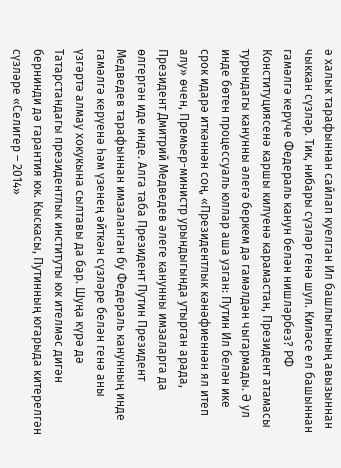ә халык тарафыннан сайлап куелган Ил башлыгының авызыннан чыккан сүзләр. Тик, нибары сүзләр генә шул. Киләсе ел башыннан гамәлгә керүче Федераль канун белән нишләрбез? РФ Конституциясенә каршы килүенә карамастан, Президент атамасы турындагы канунны әлегә беркем дә гамәлдән чыгармады. Ә ул инде бөтен процессуаль юллар аша узган: Путин Ил белән ике срок идарә иткәннән соң, «Президентлык кәнәфиеннән ял итеп алу» өчен, Премьер-министр урындыгында утырган арада, Президент Дмитрий Медведев әлеге канунны имзаларга да өлгергән иде инде. Алга таба Президент Путин Президент Медведев тарафыннан имзаланган бу Федераль канунның инде гамәлгә керүенә һәм үзенең әйткән сүзләре белән генә аны үзгәртә алмау хокукына сылтавы да бар. Шуңа күрә дә Татарстандагы президентлык институты юк ителмәс дигән бернинди дә гарантия юк. Кыскасы, Путинның югарыда китерелгән сүзләре «Селигер – 2014»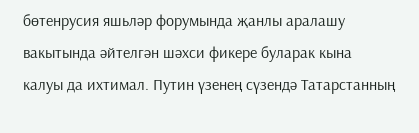бөтенрусия яшьләр форумында җанлы аралашу вакытында әйтелгән шәхси фикере буларак кына калуы да ихтимал. Путин үзенең сүзендә Татарстанның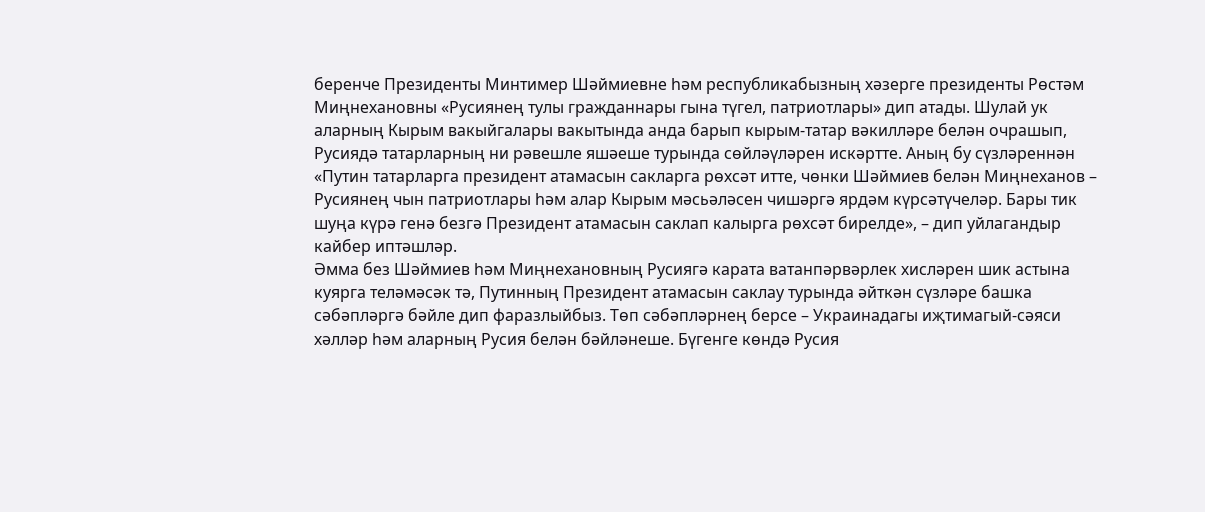беренче Президенты Минтимер Шәймиевне һәм республикабызның хәзерге президенты Рөстәм Миңнехановны «Русиянең тулы гражданнары гына түгел, патриотлары» дип атады. Шулай ук аларның Кырым вакыйгалары вакытында анда барып кырым-татар вәкилләре белән очрашып, Русиядә татарларның ни рәвешле яшәеше турында сөйләүләрен искәртте. Аның бу сүзләреннән «Путин татарларга президент атамасын сакларга рөхсәт итте, чөнки Шәймиев белән Миңнеханов – Русиянең чын патриотлары һәм алар Кырым мәсьәләсен чишәргә ярдәм күрсәтүчеләр. Бары тик шуңа күрә генә безгә Президент атамасын саклап калырга рөхсәт бирелде», – дип уйлагандыр кайбер иптәшләр.
Әмма без Шәймиев һәм Миңнехановның Русиягә карата ватанпәрвәрлек хисләрен шик астына куярга теләмәсәк тә, Путинның Президент атамасын саклау турында әйткән сүзләре башка сәбәпләргә бәйле дип фаразлыйбыз. Төп сәбәпләрнең берсе – Украинадагы иҗтимагый-сәяси хәлләр һәм аларның Русия белән бәйләнеше. Бүгенге көндә Русия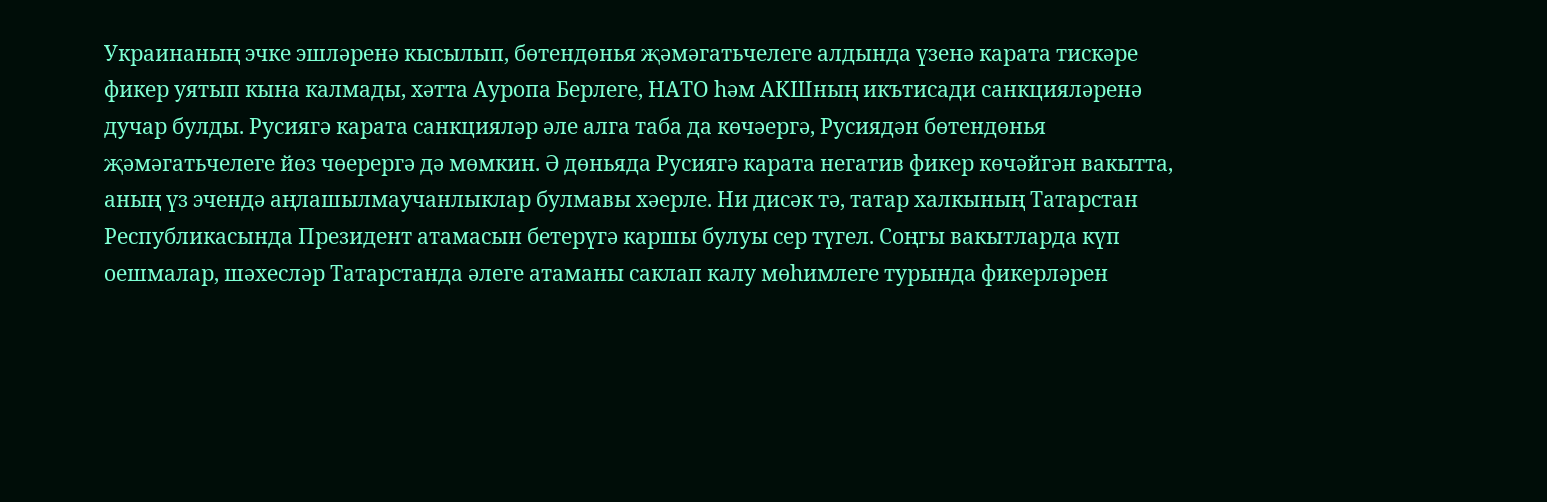Украинаның эчке эшләренә кысылып, бөтендөнья җәмәгатьчелеге алдында үзенә карата тискәре фикер уятып кына калмады, хәтта Ауропа Берлеге, НАТО һәм АКШның икътисади санкцияләренә дучар булды. Русиягә карата санкцияләр әле алга таба да көчәергә, Русиядән бөтендөнья җәмәгатьчелеге йөз чөерергә дә мөмкин. Ә дөньяда Русиягә карата негатив фикер көчәйгән вакытта, аның үз эчендә аңлашылмаучанлыклар булмавы хәерле. Ни дисәк тә, татар халкының Татарстан Республикасында Президент атамасын бетерүгә каршы булуы сер түгел. Соңгы вакытларда күп оешмалар, шәхесләр Татарстанда әлеге атаманы саклап калу мөһимлеге турында фикерләрен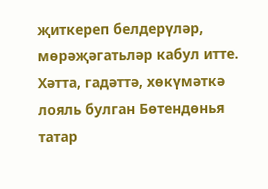җиткереп белдерүләр, мөрәҗәгатьләр кабул итте. Хәтта, гадәттә, хөкүмәткә лояль булган Бөтендөнья татар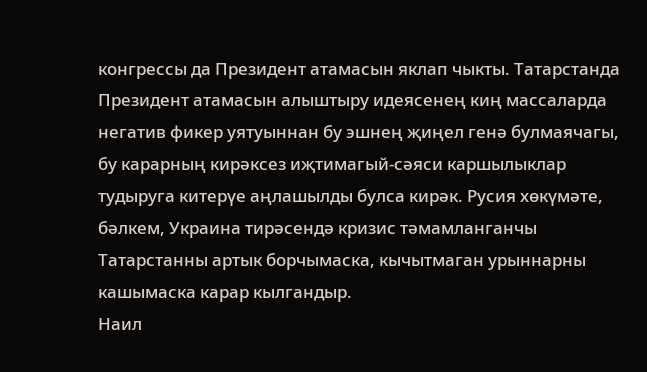конгрессы да Президент атамасын яклап чыкты. Татарстанда Президент атамасын алыштыру идеясенең киң массаларда негатив фикер уятуыннан бу эшнең җиңел генә булмаячагы, бу карарның кирәксез иҗтимагый-сәяси каршылыклар тудыруга китерүе аңлашылды булса кирәк. Русия хөкүмәте, бәлкем, Украина тирәсендә кризис тәмамланганчы Татарстанны артык борчымаска, кычытмаган урыннарны кашымаска карар кылгандыр.
Наил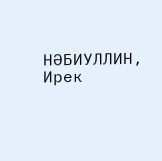НӘБИУЛЛИН,
Ирек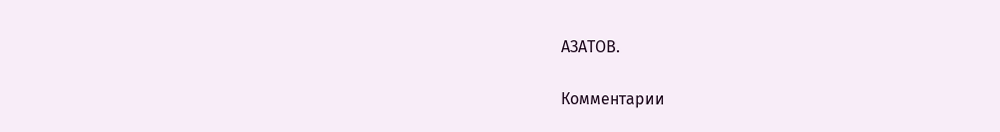АЗАТОВ.

Комментарии